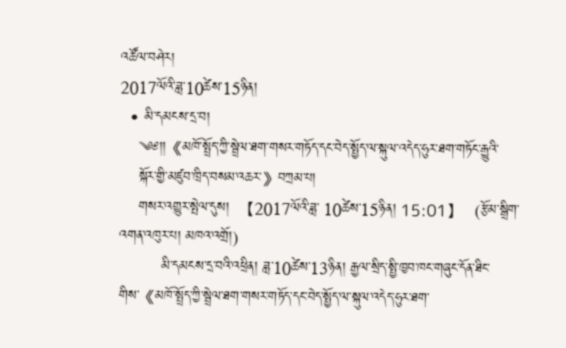འཚོལ་བཤེར།
2017ལོའི་ཟླ་10ཚེས་15ཉིན།
  • མི་དམངས་དྲ་བ།
    ༄༅།།《མཁོ་སྤྲོད་ཀྱི་སྦྲེལ་ཐག་གསར་གཏོད་དང་བེད་སྤྱོད་ལ་སྐུལ་འདེད་ཧུར་ཐག་གཏོང་རྒྱུའི་
    སྐོར་གྱི་མཛུབ་ཁྲིད་བསམ་འཆར་》བཀྲམ་པ།
    གསར་འགྱུར་སྤེལ་དུས།  【2017ལོའི་ཟླ་ 10ཚེས་15ཉིན། 15:01】   (རྩོམ་སྒྲིག་འགན་འཁུར་པ། མཁའ་འགྲོ།)
         མི་དམངས་དྲ་བའི་འཕྲིན། ཟླ་10ཚེས་13ཉིན། རྒྱལ་སྲིད་སྤྱི་ཁྱབ་ཁང་གཞུང་དོན་ཐིང་གིས་《མཁོ་སྤྲོད་ཀྱི་སྦྲེལ་ཐག་གསར་གཏོད་དང་བེད་སྤྱོད་ལ་སྐུལ་འདེད་ཧུར་ཐག་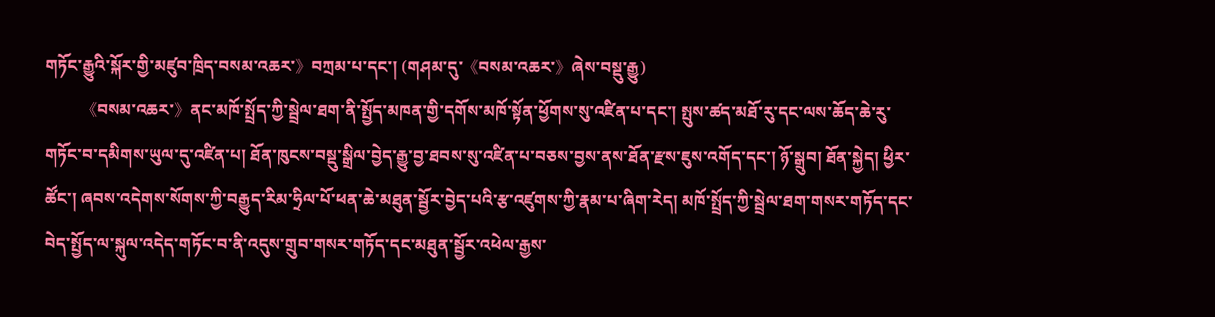གཏོང་རྒྱུའི་སྐོར་གྱི་མཛུབ་ཁྲིད་བསམ་འཆར་》བཀྲམ་པ་དང་། (གཤམ་དུ་《བསམ་འཆར་》ཞེས་བསྡུ་རྒྱུ)
         《བསམ་འཆར་》ནང་མཁོ་སྤྲོད་ཀྱི་སྦྲེལ་ཐག་ནི་སྤྱོད་མཁན་གྱི་དགོས་མཁོ་སྟོན་ཕྱོགས་སུ་འཛིན་པ་དང་། སྤུས་ཚད་མཐོ་རུ་དང་ལས་ཆོད་ཆེ་རུ་གཏོང་བ་དམིགས་ཡུལ་དུ་འཛིན་པ། ཐོན་ཁུངས་བསྡུ་སྒྲིལ་བྱེད་རྒྱུ་བྱ་ཐབས་སུ་འཛིན་པ་བཅས་བྱས་ནས་ཐོན་རྫས་ཇུས་འགོད་དང་། ཉོ་སྒྲུབ། ཐོན་སྐྱེད། ཕྱིར་ཚོང་། ཞབས་འདེགས་སོགས་ཀྱི་བརྒྱུད་རིམ་ཧྲིལ་པོ་ཕན་ཆེ་མཐུན་སྦྱོར་བྱེད་པའི་རྩ་འཛུགས་ཀྱི་རྣམ་པ་ཞིག་རེད། མཁོ་སྤྲོད་ཀྱི་སྦྲེལ་ཐག་གསར་གཏོད་དང་བེད་སྤྱོད་ལ་སྐུལ་འདེད་གཏོང་བ་ནི་འདུས་གྲུབ་གསར་གཏོད་དང་མཐུན་སྦྱོར་འཕེལ་རྒྱས་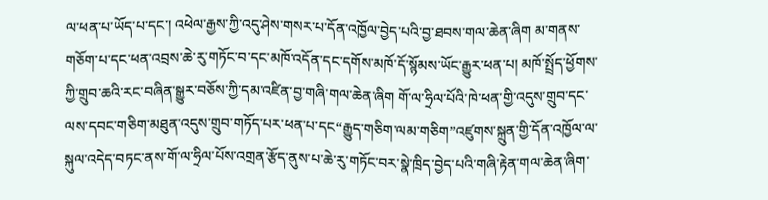ལ་ཕན་པ་ཡོད་པ་དང་། འཕེལ་རྒྱས་ཀྱི་འདུ་ཤེས་གསར་པ་དོན་འཁྱོལ་བྱེད་པའི་བྱ་ཐབས་གལ་ཆེན་ཞིག མ་གནས་གཅོག་པ་དང་ཕན་འབྲས་ཆེ་རུ་གཏོང་བ་དང་མཁོ་འདོན་དང་དགོས་མཁོ་དོ་སྙོམས་ཡོང་རྒྱུར་ཕན་པ། མཁོ་སྤྲོད་ཕྱོགས་ཀྱི་གྲུབ་ཆའི་རང་བཞིན་སྒྱུར་བཅོས་ཀྱི་དམ་འཛིན་བྱ་གཞི་གལ་ཆེན་ཞིག གོ་ལ་ཧྲིལ་པོའི་ཁེ་ཕན་གྱི་འདུས་གྲུབ་དང་ལས་དབང་གཅིག་མཐུན་འདུས་གྲུབ་གཏོད་པར་ཕན་པ་དང“རྒྱུད་གཅིག་ལམ་གཅིག”འཛུགས་སྐྲུན་གྱི་དོན་འཁྱོལ་ལ་སྐུལ་འདེད་བཏང་ནས་གོ་ལ་ཧྲིལ་པོས་འགྲན་རྩོད་ནུས་པ་ཆེ་རུ་གཏོང་བར་སྣེ་ཁྲིད་བྱེད་པའི་གཞི་རྟེན་གལ་ཆེན་ཞིག་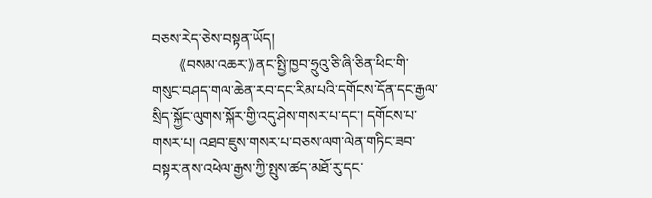བཅས་རེད་ཅེས་བསྟན་ཡོད།
         《བསམ་འཆར་》ནང་སྤྱི་ཁྱབ་ཧྲུའུ་ཅི་ཞི་ཅིན་ཕིང་གི་གསུང་བཤད་གལ་ཆེན་རབ་དང་རིམ་པའི་དགོངས་དོན་དང་རྒྱལ་སྲིད་སྐྱོང་ལུགས་སྐོར་གྱི་འདུ་ཤེས་གསར་པ་དང་། དགོངས་པ་གསར་པ། འཐབ་ཇུས་གསར་པ་བཅས་ལག་ལེན་གཏིང་ཟབ་བསྟར་ནས་འཕེལ་རྒྱས་ཀྱི་སྤུས་ཚད་མཐོ་རུ་དང་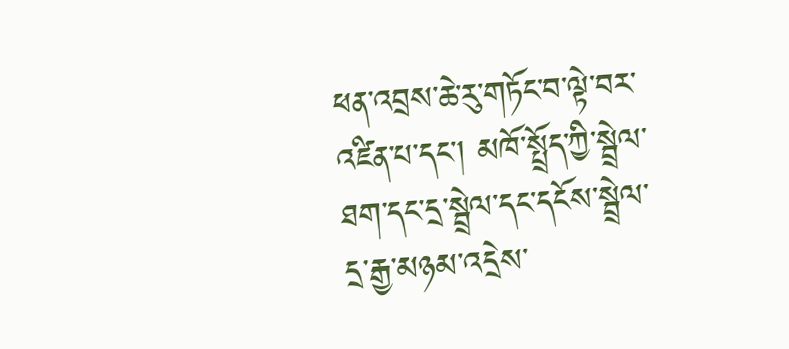ཕན་འབྲས་ཆེ་རུ་གཏོང་བ་ལྟེ་བར་འཛིན་པ་དང་། མཁོ་སྤྲོད་ཀྱི་སྦྲེལ་ཐག་དང་དྲ་སྦྲེལ་དང་དངོས་སྦྲེལ་དྲ་རྒྱ་མཉམ་འདྲེས་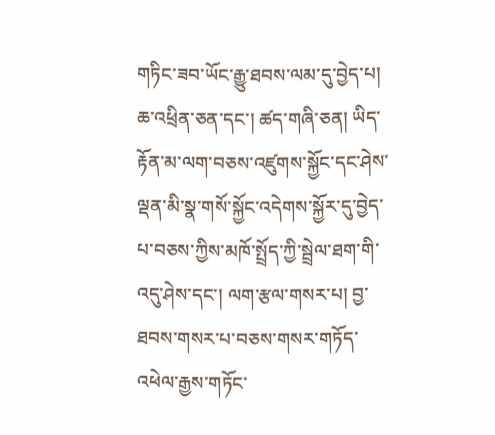གཏིང་ཟབ་ཡོང་རྒྱུ་ཐབས་ལམ་དུ་བྱེད་པ། ཆ་འཕྲིན་ཅན་དང་། ཚད་གཞི་ཅན། ཡིད་རྟོན་མ་ལག་བཅས་འཛུགས་སྐྱོང་དང་ཤེས་ལྡན་མི་སྣ་གསོ་སྐྱོང་འདེགས་སྐྱོར་དུ་བྱེད་པ་བཅས་ཀྱིས་མཁོ་སྤྲོད་ཀྱི་སྦྲེལ་ཐག་གི་འདུ་ཤེས་དང་། ལག་རྩལ་གསར་པ། བྱ་ཐབས་གསར་པ་བཅས་གསར་གཏོད་འཕེལ་རྒྱས་གཏོང་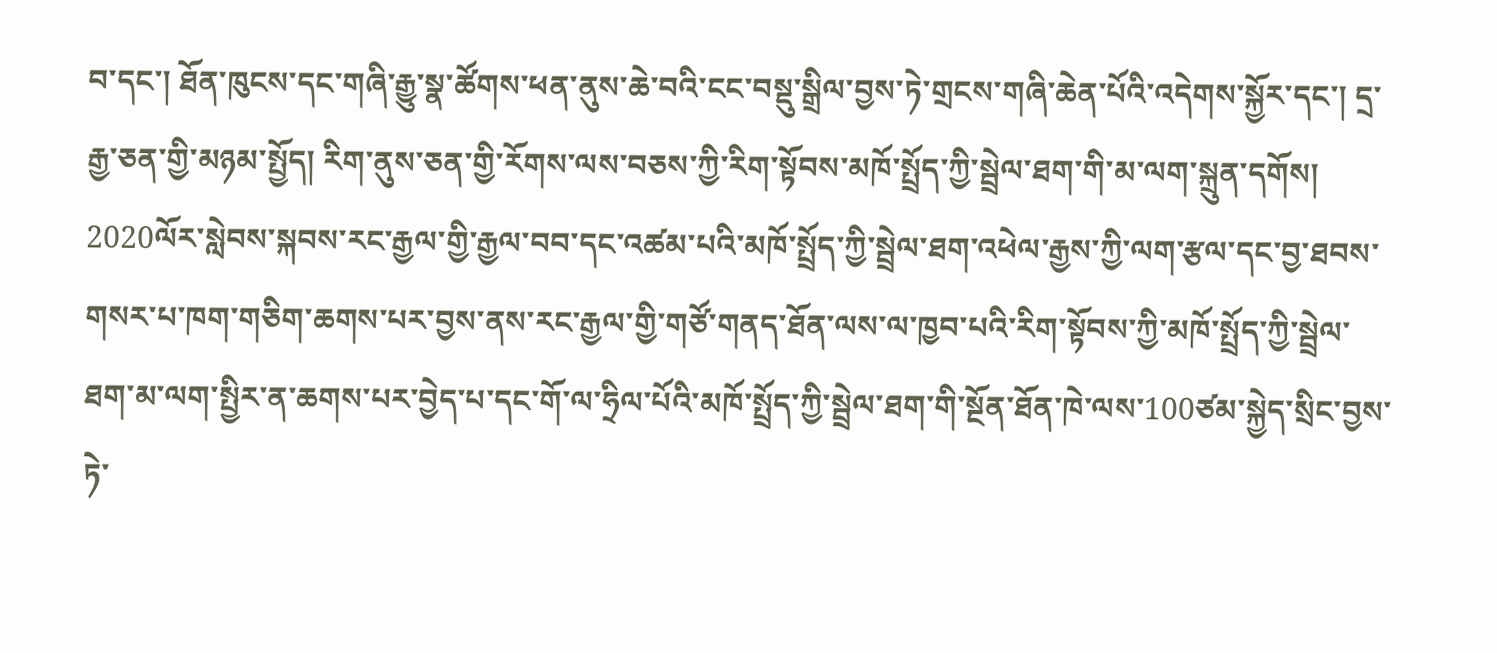བ་དང་། ཐོན་ཁུངས་དང་གཞི་རྒྱུ་སྣ་ཚོགས་ཕན་ནུས་ཆེ་བའི་ངང་བསྡུ་སྒྲིལ་བྱས་ཏེ་གྲངས་གཞི་ཆེན་པོའི་འདེགས་སྐྱོར་དང་། དྲ་རྒྱ་ཅན་གྱི་མཉམ་སྤྱོད། རིག་ནུས་ཅན་གྱི་རོགས་ལས་བཅས་ཀྱི་རིག་སྟོབས་མཁོ་སྤྲོད་ཀྱི་སྦྲེལ་ཐག་གི་མ་ལག་སྐྲུན་དགོས། 2020ལོར་སླེབས་སྐབས་རང་རྒྱལ་གྱི་རྒྱལ་བབ་དང་འཚམ་པའི་མཁོ་སྤྲོད་ཀྱི་སྦྲེལ་ཐག་འཕེལ་རྒྱས་ཀྱི་ལག་རྩལ་དང་བྱ་ཐབས་གསར་པ་ཁག་གཅིག་ཆགས་པར་བྱས་ནས་རང་རྒྱལ་གྱི་གཙོ་གནད་ཐོན་ལས་ལ་ཁྱབ་པའི་རིག་སྟོབས་ཀྱི་མཁོ་སྤྲོད་ཀྱི་སྦྲེལ་ཐག་མ་ལག་སྤྱིར་ན་ཆགས་པར་བྱེད་པ་དང་གོ་ལ་ཧྲིལ་པོའི་མཁོ་སྤྲོད་ཀྱི་སྦྲེལ་ཐག་གི་སྔོན་ཐོན་ཁེ་ལས་100ཙམ་སྐྱེད་སྲིང་བྱས་ཏེ་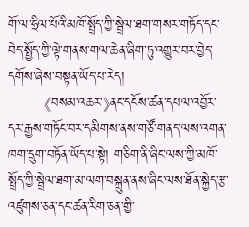གོ་ལ་ཧྲིལ་པོའི་མཁོ་སྤྲོད་ཀྱི་སྦྲེལ་ཐག་གསར་གཏོད་དང་བེད་སྤྱོད་ཀྱི་ལྟེ་གནས་གལ་ཆེན་ཞིག་ཏུ་འགྱུར་བར་བྱེད་དགོས་ཞེས་བསྟན་ཡོད་པ་རེད།
         《བསམ་འཆར་》ནང་དངོས་ཚན་དཔལ་འབྱོར་དར་རྒྱས་གཏོང་བར་དམིགས་ནས་གཙོ་གནད་ལས་འགན་ཁག་དྲུག་བཏོན་ཡོད་པ་སྟེ། གཅིག་ནི་ཞིང་ལས་ཀྱི་མཁོ་སྤྲོད་ཀྱི་སྦྲེལ་ཐག་མ་ལག་བསྐྲུན་ནས་ཞིང་ལས་ཐོན་སྐྱེད་རྩ་འཛུགས་ཅན་དང་ཚན་རིག་ཅན་གྱི་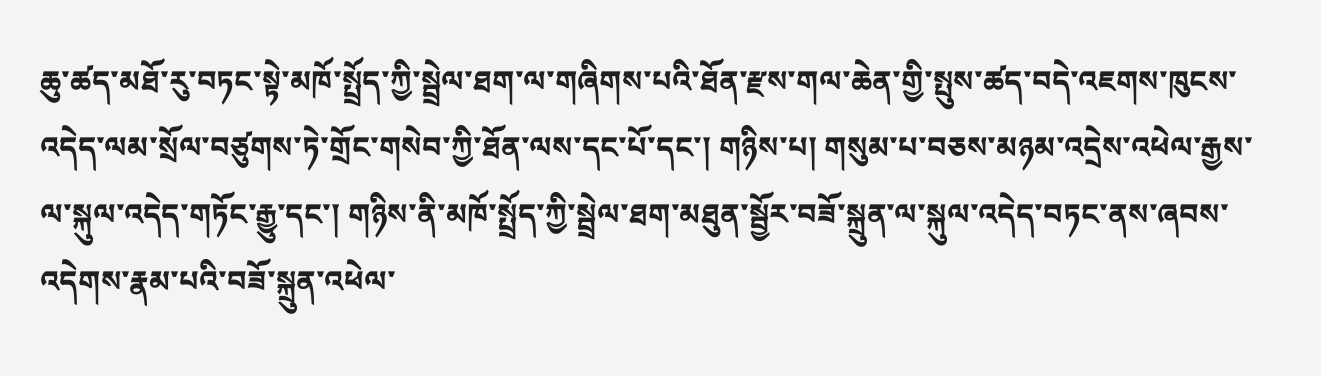ཆུ་ཚད་མཐོ་རུ་བཏང་སྟེ་མཁོ་སྤྲོད་ཀྱི་སྦྲེལ་ཐག་ལ་གཞིགས་པའི་ཐོན་རྫས་གལ་ཆེན་གྱི་སྤུས་ཚད་བདེ་འཇགས་ཁུངས་འདེད་ལམ་སྲོལ་བཙུགས་ཏེ་གྲོང་གསེབ་ཀྱི་ཐོན་ལས་དང་པོ་དང་། གཉིས་པ། གསུམ་པ་བཅས་མཉམ་འདྲེས་འཕེལ་རྒྱས་ལ་སྐུལ་འདེད་གཏོང་རྒྱུ་དང་། གཉིས་ནི་མཁོ་སྤྲོད་ཀྱི་སྦྲེལ་ཐག་མཐུན་སྦྱོར་བཟོ་སྐྲུན་ལ་སྐུལ་འདེད་བཏང་ནས་ཞབས་འདེགས་རྣམ་པའི་བཟོ་སྐྲུན་འཕེལ་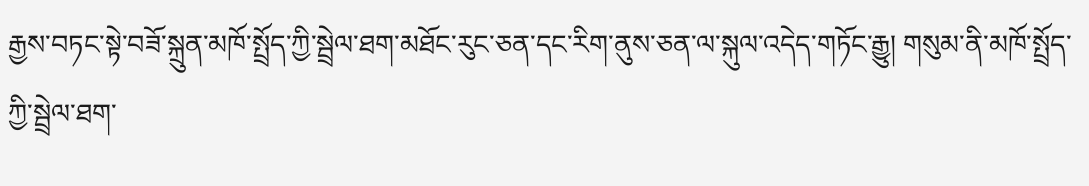རྒྱས་བཏང་སྟེ་བཟོ་སྐྲུན་མཁོ་སྤྲོད་ཀྱི་སྦྲེལ་ཐག་མཐོང་རུང་ཅན་དང་རིག་ནུས་ཅན་ལ་སྐུལ་འདེད་གཏོང་རྒྱུ། གསུམ་ནི་མཁོ་སྤྲོད་ཀྱི་སྦྲེལ་ཐག་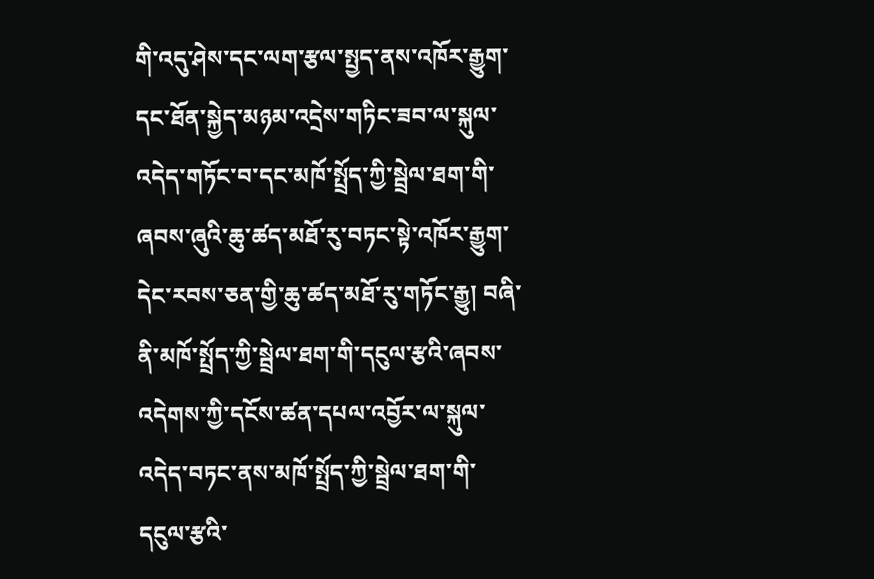གི་འདུ་ཤེས་དང་ལག་རྩལ་སྤྱད་ནས་འཁོར་རྒྱུག་དང་ཐོན་སྐྱེད་མཉམ་འདྲེས་གཏིང་ཟབ་ལ་སྐུལ་འདེད་གཏོང་བ་དང་མཁོ་སྤྲོད་ཀྱི་སྦྲེལ་ཐག་གི་ཞབས་ཞུའི་ཆུ་ཚད་མཐོ་རུ་བཏང་སྟེ་འཁོར་རྒྱུག་དེང་རབས་ཅན་གྱི་ཆུ་ཚད་མཐོ་རུ་གཏོང་རྒྱུ། བཞི་ནི་མཁོ་སྤྲོད་ཀྱི་སྦྲེལ་ཐག་གི་དངུལ་རྩའི་ཞབས་འདེགས་ཀྱི་དངོས་ཚན་དཔལ་འབྱོར་ལ་སྐུལ་འདེད་བཏང་ནས་མཁོ་སྤྲོད་ཀྱི་སྦྲེལ་ཐག་གི་དངུལ་རྩའི་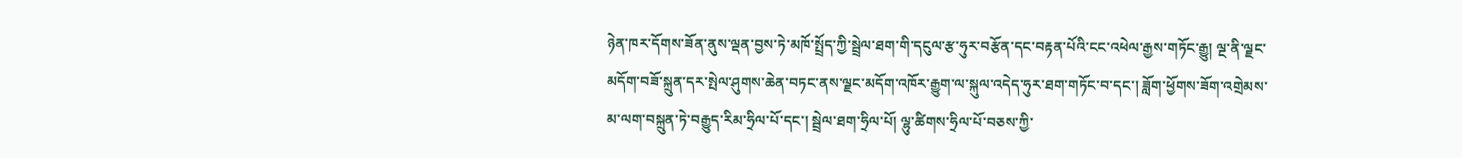ཉེན་ཁར་དོགས་ཟོན་ནུས་ལྡན་བྱས་ཏེ་མཁོ་སྤྲོད་ཀྱི་སྦྲེལ་ཐག་གི་དངུལ་རྩ་ཧུར་བརྩོན་དང་བརྟན་པོའི་ངང་འཕེལ་རྒྱས་གཏོང་རྒྱུ། ལྔ་ནི་ལྗང་མདོག་བཟོ་སྐྲུན་དར་སྤེལ་ཤུགས་ཆེན་བཏང་ནས་ལྗང་མདོག་འཁོར་རྒྱུག་ལ་སྐུལ་འདེད་ཧུར་ཐག་གཏོང་བ་དང་། ཟློག་ཕྱོགས་ཟོག་འགྲེམས་མ་ལག་བསྐྲུན་ཏེ་བརྒྱུད་རིམ་ཧྲིལ་པོ་དང་། སྦྲེལ་ཐག་ཧྲིལ་པོ། ལྷུ་ཚིགས་ཧྲིལ་པོ་བཅས་ཀྱི་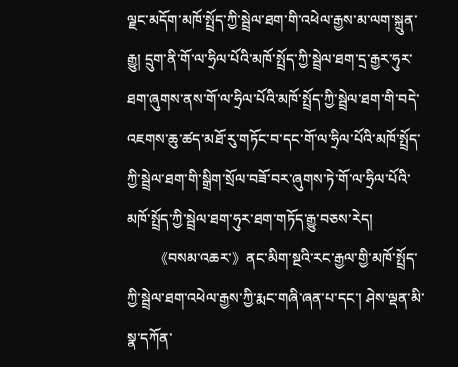ལྗང་མདོག་མཁོ་སྤྲོད་ཀྱི་སྦྲེལ་ཐག་གི་འཕེལ་རྒྱས་མ་ལག་སྐྲུན་རྒྱུ། དྲུག་ནི་གོ་ལ་ཧྲིལ་པོའི་མཁོ་སྤྲོད་ཀྱི་སྦྲེལ་ཐག་དྲ་རྒྱར་ཧུར་ཐག་ཞུགས་ནས་གོ་ལ་ཧྲིལ་པོའི་མཁོ་སྤྲོད་ཀྱི་སྦྲེལ་ཐག་གི་བདེ་འཇགས་ཆུ་ཚད་མཐོ་རུ་གཏོང་བ་དང་གོ་ལ་ཧྲིལ་པོའི་མཁོ་སྤྲོད་ཀྱི་སྦྲེལ་ཐག་གི་སྒྲིག་སྲོལ་བཟོ་བར་ཞུགས་ཏེ་གོ་ལ་ཧྲིལ་པོའི་མཁོ་སྤྲོད་ཀྱི་སྦྲེལ་ཐག་ཧུར་ཐག་གཏོད་རྒྱུ་བཅས་རེད།
         《བསམ་འཆར་》ནང་མིག་སྔའི་རང་རྒྱལ་གྱི་མཁོ་སྤྲོད་ཀྱི་སྦྲེལ་ཐག་འཕེལ་རྒྱས་ཀྱི་རྨང་གཞི་ཞན་པ་དང་། ཤེས་ལྡན་མི་སྣ་དཀོན་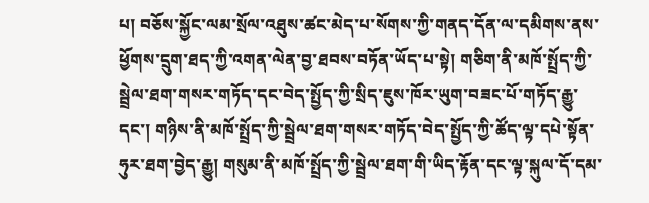པ། བཅོས་སྐྱོང་ལམ་སྲོལ་འཐུས་ཚང་མེད་པ་སོགས་ཀྱི་གནད་དོན་ལ་དམིགས་ནས་ཕྱོགས་དྲུག་ཐད་ཀྱི་འགན་ལེན་བྱ་ཐབས་བཏོན་ཡོད་པ་སྟེ། གཅིག་ནི་མཁོ་སྤྲོད་ཀྱི་སྦྲེལ་ཐག་གསར་གཏོད་དང་བེད་སྤྱོད་ཀྱི་སྲིད་ཇུས་ཁོར་ཡུག་བཟང་པོ་གཏོད་རྒྱུ་དང་། གཉིས་ནི་མཁོ་སྤྲོད་ཀྱི་སྦྲེལ་ཐག་གསར་གཏོད་བེད་སྤྱོད་ཀྱི་ཚོད་ལྟ་དཔེ་སྟོན་ཧུར་ཐག་བྱེད་རྒྱུ། གསུམ་ནི་མཁོ་སྤྲོད་ཀྱི་སྦྲེལ་ཐག་གི་ཡིད་རྟོན་དང་ལྟ་སྐུལ་དོ་དམ་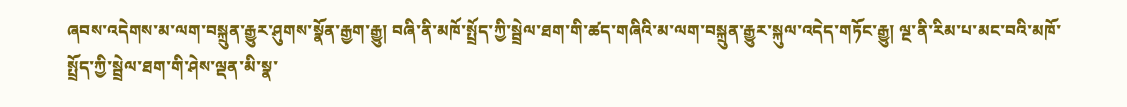ཞབས་འདེགས་མ་ལག་བསྐྲུན་རྒྱུར་ཤུགས་སྣོན་རྒྱག་རྒྱུ། བཞི་ནི་མཁོ་སྤྲོད་ཀྱི་སྦྲེལ་ཐག་གི་ཚད་གཞིའི་མ་ལག་བསྐྲུན་རྒྱུར་སྐུལ་འདེད་གཏོང་རྒྱུ། ལྔ་ནི་རིམ་པ་མང་བའི་མཁོ་སྤྲོད་ཀྱི་སྦྲེལ་ཐག་གི་ཤེས་ལྡན་མི་སྣ་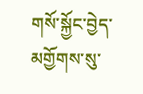གསོ་སྐྱོང་བྱེད་མགྱོགས་སུ་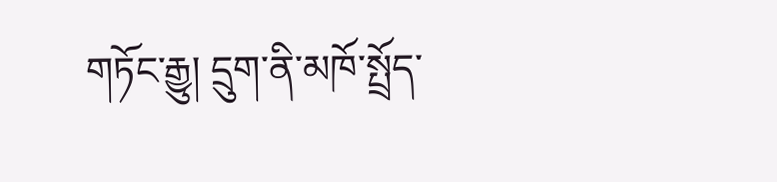གཏོང་རྒྱུ། དྲུག་ནི་མཁོ་སྤྲོད་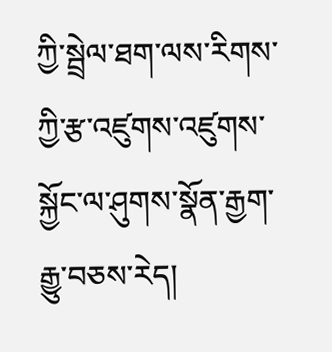ཀྱི་སྦྲེལ་ཐག་ལས་རིགས་ཀྱི་རྩ་འཛུགས་འཛུགས་སྐྱོང་ལ་ཤུགས་སྣོན་རྒྱག་རྒྱུ་བཅས་རེད།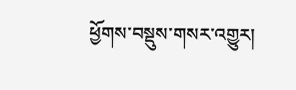ཕྱོགས་བསྡུས་གསར་འགྱུར།